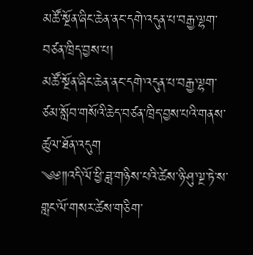མཚོ་སྔོན་ཞིང་ཆེན་ནང་དགེ་འདུན་པ་བརྒྱ་ལྷག་བཙན་ཁྲིད་བྱས་པ།
མཚོ་སྔོན་ཞིང་ཆེན་ནང་དགེ་འདུན་པ་བརྒྱ་ལྷག་ཙམ་སློབ་གསོའི་ཆེད་བཙན་ཁྲིད་བྱས་པའི་གནས་ཚུལ་ཐོན་འདུག
༄༅༎འདི་ལོ་ཕྱི་ཟླ་གཉིས་པའི་ཚེས་ཉི་ཤུ་ལྔ་ཏེ་ས་གླང་ལོ་གསར་ཚེས་གཅིག་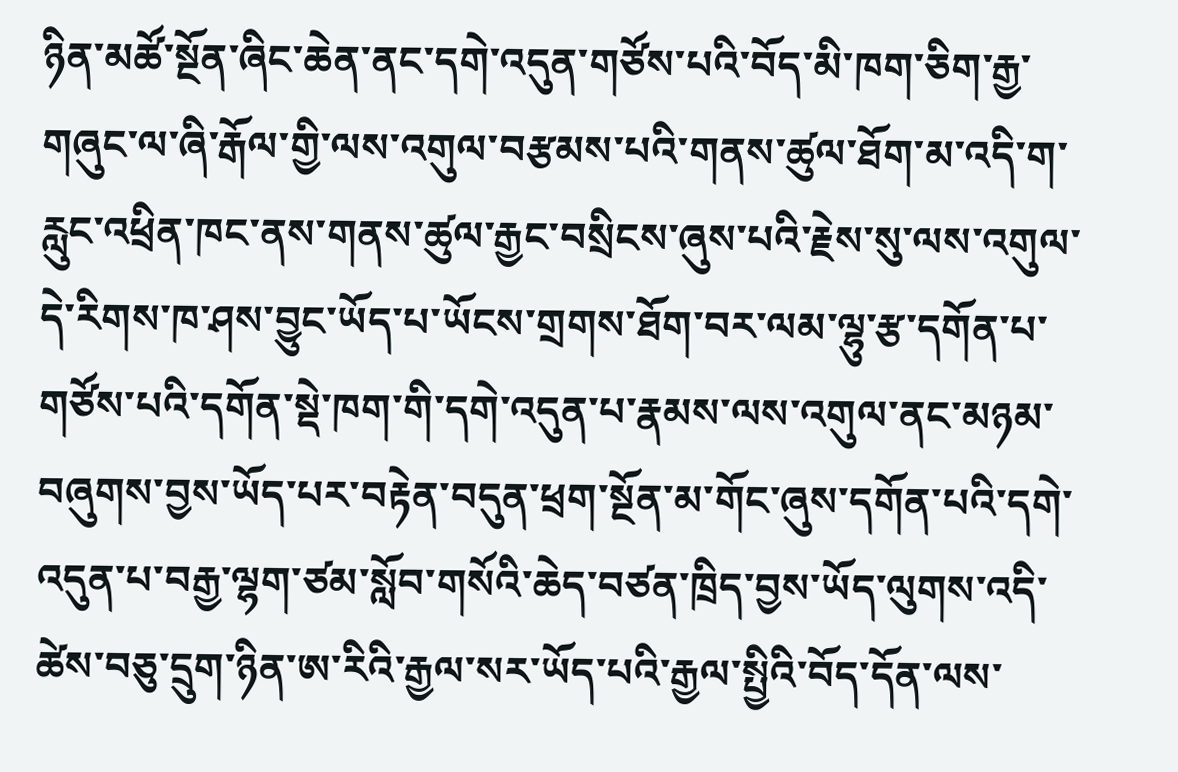ཉིན་མཚོ་སྔོན་ཞིང་ཆེན་ནང་དགེ་འདུན་གཙོས་པའི་བོད་མི་ཁག་ཅིག་རྒྱ་གཞུང་ལ་ཞི་རྒོལ་གྱི་ལས་འགུལ་བརྩམས་པའི་གནས་ཚུལ་ཐོག་མ་འདི་ག་རླུང་འཕྲིན་ཁང་ནས་གནས་ཚུལ་རྒྱང་བསྲིངས་ཞུས་པའི་རྗེས་སུ་ལས་འགུལ་དེ་རིགས་ཁ་ཤས་བྱུང་ཡོད་པ་ཡོངས་གྲགས་ཐོག་བར་ལམ་ལྷུ་རྩ་དགོན་པ་གཙོས་པའི་དགོན་སྡེ་ཁག་གི་དགེ་འདུན་པ་རྣམས་ལས་འགུལ་ནང་མཉམ་བཞུགས་བྱས་ཡོད་པར་བརྟེན་བདུན་ཕྲག་སྔོན་མ་གོང་ཞུས་དགོན་པའི་དགེ་འདུན་པ་བརྒྱ་ལྷག་ཙམ་སློབ་གསོའི་ཆེད་བཙན་ཁྲིད་བྱས་ཡོད་ལུགས་འདི་ཚེས་བཅུ་དྲུག་ཉིན་ཨ་རིའི་རྒྱལ་སར་ཡོད་པའི་རྒྱལ་སྤྱིའི་བོད་དོན་ལས་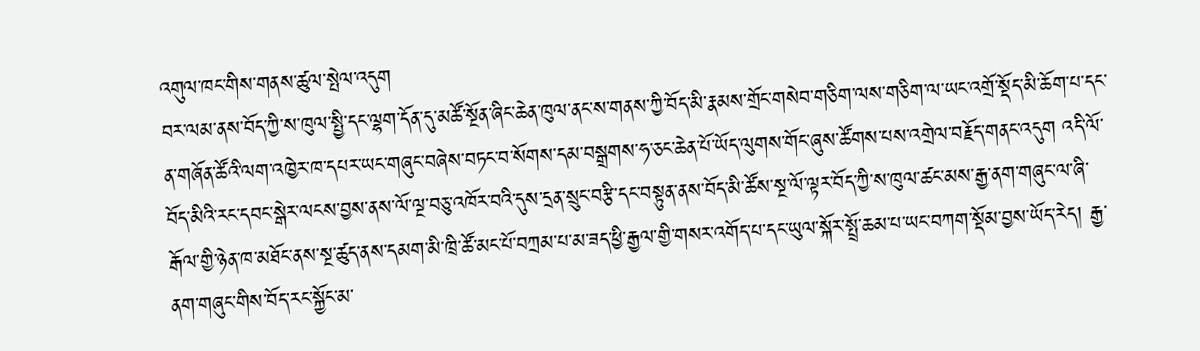འགུལ་ཁང་གིས་གནས་ཚུལ་སྤེལ་འདུག
བར་ལམ་ནས་བོད་ཀྱི་ས་ཁུལ་སྤྱི་དང་ལྷག་དོན་དུ་མཚོ་སྔོན་ཞིང་ཆེན་ཁུལ་ནང་ས་གནས་ཀྱི་བོད་མི་རྣམས་གྲོང་གསེབ་གཅིག་ལས་གཅིག་ལ་ཡང་འགྲོ་སྡོད་མི་ཆོག་པ་དང་ན་གཞོན་ཚོའི་ལག་འཁྱེར་ཁ་དཔར་ཡང་གཞུང་བཞེས་བཏང་བ་སོགས་དམ་བསྒྲགས་ཧ་ཅང་ཆེན་པོ་ཡོད་ལུགས་གོང་ཞུས་ཚོགས་པས་འགྲེལ་བརྗོད་གནང་འདུག འདི་ལོ་བོད་མིའི་རང་དབང་སྒེར་ལངས་བྱས་ནས་ལོ་ལྔ་བཅུ་འཁོར་བའི་དུས་དྲན་སྲུང་བརྩི་དང་བསྟུན་ནས་བོད་མི་ཚོས་སྔ་ལོ་ལྟར་བོད་ཀྱི་ས་ཁུལ་ཚང་མས་རྒྱ་ནག་གཞུང་ལ་ཞི་རྒོལ་གྱི་ཉེན་ཁ་མཐོང་ནས་སྔ་ཚུད་ནས་དམག་མི་ཁྲི་ཚོ་མང་པོ་བཀྲམ་པ་མ་ཟད་ཕྱི་རྒྱལ་གྱི་གསར་འགོད་པ་དང་ཡུལ་སྐོར་སྤྲོ་ཆམ་པ་ཡང་བཀག་སྡོམ་བྱས་ཡོད་རེད། རྒྱ་ནག་གཞུང་གིས་བོད་རང་སྐྱོང་མ་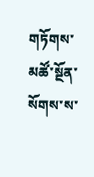གཏོགས་མཚོ་སྔོན་སོགས་ས་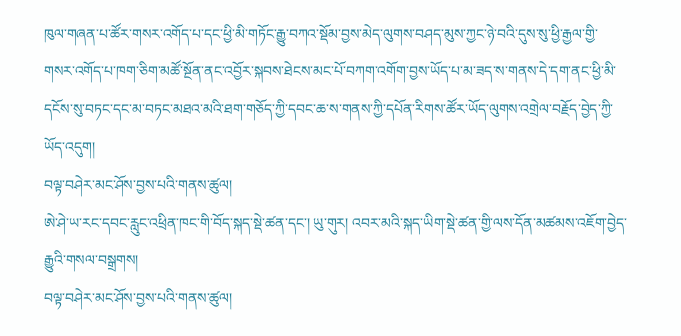ཁུལ་གཞན་པ་ཚོར་གསར་འགོད་པ་དང་ཕྱི་མི་གཏོང་རྒྱུ་བཀའ་སྡོམ་བྱས་མེད་ལུགས་བཤད་མུས་ཀྱང་ཉེ་བའི་དུས་སུ་ཕྱི་རྒྱལ་གྱི་གསར་འགོད་པ་ཁག་ཅིག་མཚོ་སྔོན་ནང་འབྱོར་སྐབས་ཐེངས་མང་པོ་བཀག་འགོག་བྱས་ཡོད་པ་མ་ཟད་ས་གནས་དེ་དག་ནང་ཕྱི་མི་དངོས་སུ་བཏང་དང་མ་བཏང་མཐའ་མའི་ཐག་གཅོད་ཀྱི་དབང་ཆ་ས་གནས་ཀྱི་དཔོན་རིགས་ཚོར་ཡོད་ལུགས་འགྲེལ་བརྗོད་བྱེད་ཀྱི་ཡོད་འདུག།
བལྟ་བཤེར་མང་ཤོས་བྱས་པའི་གནས་ཚུལ།
ཨེ་ཤེ་ཡ་རང་དབང་རླུང་འཕྲིན་ཁང་གི་བོད་སྐད་སྡེ་ཚན་དང་། ཡུ་གུར། འབར་མའི་སྐད་ཡིག་སྡེ་ཚན་གྱི་ལས་དོན་མཚམས་འཇོག་བྱེད་རྒྱུའི་གསལ་བསྒྲགས།
བལྟ་བཤེར་མང་ཤོས་བྱས་པའི་གནས་ཚུལ།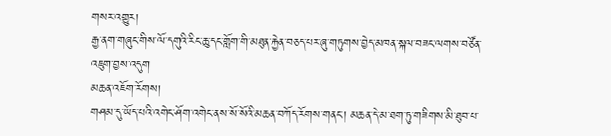གསར་འགྱུར།
རྒྱ་ནག་གཞུང་གིས་ལོ་དགུའི་རིང་ཆུ་དང་གློག་གི་མཐུན་རྐྱེན་བཅད་པར་ཞུ་གཏུགས་བྱེད་མཁན་སྐལ་བཟང་ལགས་བཙོན་འཇུག་བྱས་འདུག
མཆན་འཇོག་རོགས།
གཤམ་དུ་ཡོད་པའི་འགེང་ཤོག་འགེང་ནས་སོ་སོའི་མཆན་བཀོད་རོགས་གནང་། མཆན་དེ་མ་ཐག་ཏུ་གཟིགས་མི་ཐུབ་པ་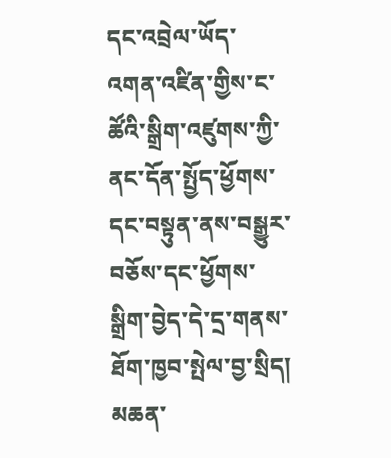དང་འབྲེལ་ཡོད་འགན་འཛིན་གྱིས་ང་ཚོའི་སྒྲིག་འཛུགས་ཀྱི་ནང་དོན་སྤྱོད་ཕྱོགས་དང་བསྟུན་ནས་བསྒྱུར་བཅོས་དང་ཕྱོགས་སྒྲིག་བྱེད་དེ་དྲ་གནས་ཐོག་ཁྱབ་སྤེལ་བྱ་སྲིད། མཆན་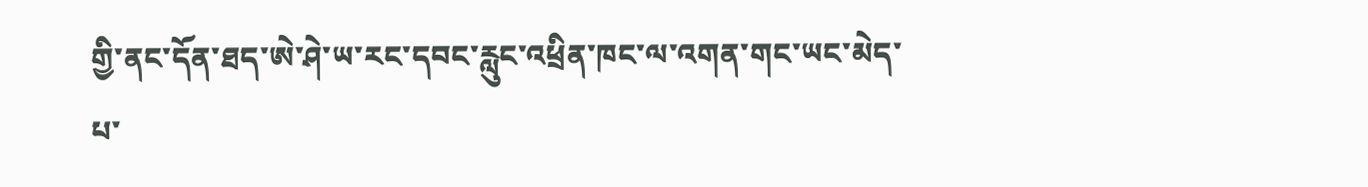གྱི་ནང་དོན་ཐད་ཨེ་ཤེ་ཡ་རང་དབང་རླུང་འཕྲིན་ཁང་ལ་འགན་གང་ཡང་མེད་པ་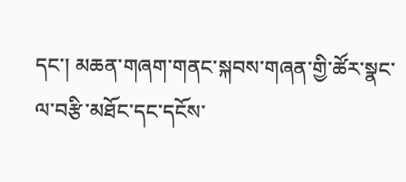དང་། མཆན་གཞག་གནང་སྐབས་གཞན་གྱི་ཚོར་སྣང་ལ་བརྩི་མཐོང་དང་དངོས་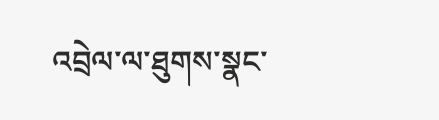འབྲེལ་ལ་ཐུགས་སྣང་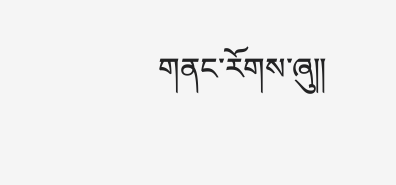གནང་རོགས་ཞུ༎